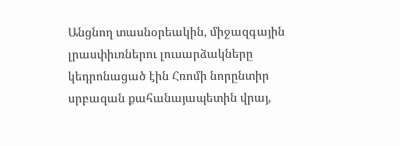Անցնող տասնօրեակին, միջազգային լրասփիւռներու լուսարձակները կեդրոնացած էին Հռոմի նորընտիր սրբազան քահանայապետին վրայ,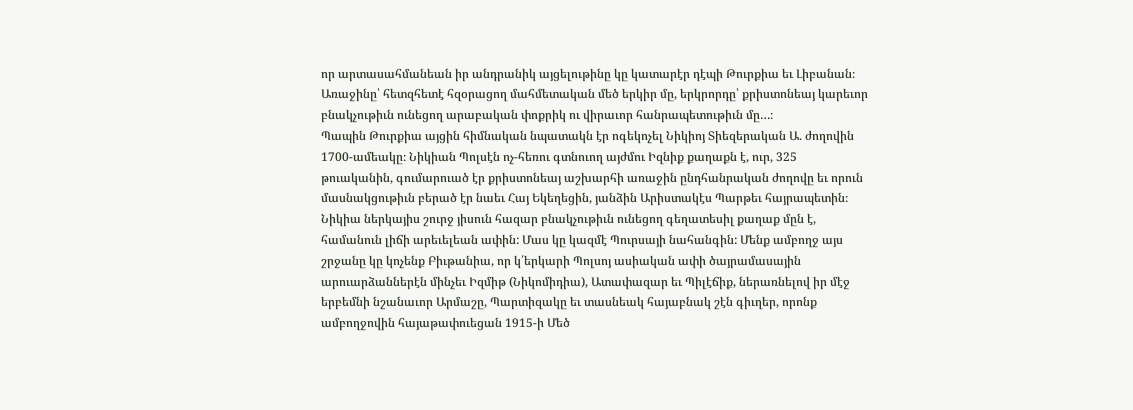որ արտասահմանեան իր անդրանիկ այցելութինը կը կատարէր դէպի Թուրքիա եւ Լիբանան։ Առաջինը՝ հետզհետէ հզօրացող մահմետական մեծ երկիր մը, երկրորդը՝ քրիստոնեայ կարեւոր բնակչութիւն ունեցող արաբական փոքրիկ ու վիրաւոր հանրապետութիւն մը…։
Պապին Թուրքիա այցին հիմնական նպատակն էր ոգեկոչել Նիկիոյ Տիեզերական Ա. ժողովին 1700-ամեակը։ Նիկիան Պոլսէն ոչ-հեռու գտնուող այժմու Իզնիք քաղաքն է, ուր, 325 թուականին, գումարուած էր քրիստոնեայ աշխարհի առաջին ընդհանրական ժողովը եւ որուն մասնակցութիւն բերած էր նաեւ Հայ Եկեղեցին, յանձին Արիստակէս Պարթեւ հայրապետին։
Նիկիա ներկայիս շուրջ յիսուն հազար բնակչութիւն ունեցող գեղատեսիլ քաղաք մըն է, համանուն լիճի արեւելեան ափին: Մաս կը կազմէ Պուրսայի նահանգին: Մենք ամբողջ այս շրջանը կը կոչենք Բիւթանիա, որ կ՛երկարի Պոլսոյ ասիական ափի ծայրամասային արուարձաններէն մինչեւ Իզմիթ (Նիկոմիդիա), Ատափազար եւ Պիլէճիք, ներառնելով իր մէջ երբեմնի նշանաւոր Արմաշը, Պարտիզակը եւ տասնեակ հայաբնակ շէն գիւղեր, որոնք ամբողջովին հայաթափուեցան 1915-ի Մեծ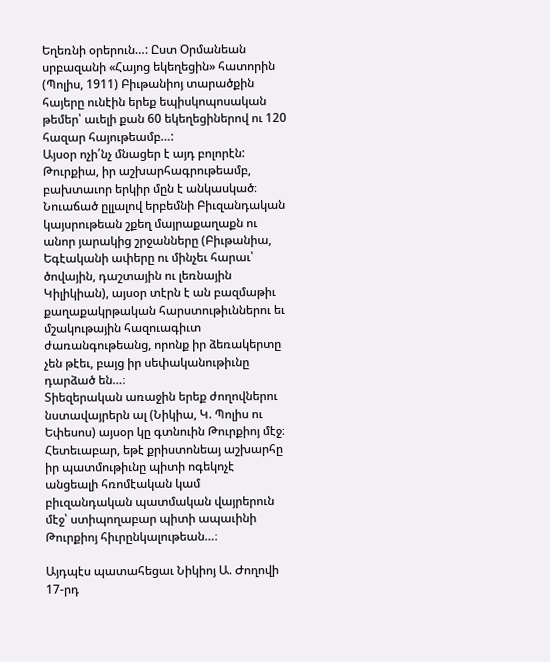Եղեռնի օրերուն…: Ըստ Օրմանեան սրբազանի «Հայոց եկեղեցին» հատորին (Պոլիս, 1911) Բիւթանիոյ տարածքին հայերը ունէին երեք եպիսկոպոսական թեմեր՝ աւելի քան 60 եկեղեցիներով ու 120 հազար հայութեամբ…:
Այսօր ոչի՛նչ մնացեր է այդ բոլորէն:
Թուրքիա, իր աշխարհագրութեամբ, բախտաւոր երկիր մըն է անկասկած։ Նուաճած ըլլալով երբեմնի Բիւզանդական կայսրութեան շքեղ մայրաքաղաքն ու անոր յարակից շրջանները (Բիւթանիա, Եգէականի ափերը ու մինչեւ հարաւ՝ ծովային, դաշտային ու լեռնային Կիլիկիան), այսօր տէրն է ան բազմաթիւ քաղաքակրթական հարստութիւններու եւ մշակութային հազուագիւտ ժառանգութեանց, որոնք իր ձեռակերտը չեն թէեւ, բայց իր սեփականութիւնը դարձած են…։
Տիեզերական առաջին երեք ժողովներու նստավայրերն ալ (Նիկիա, Կ. Պոլիս ու Եփեսոս) այսօր կը գտնուին Թուրքիոյ մէջ։ Հետեւաբար, եթէ քրիստոնեայ աշխարհը իր պատմութիւնը պիտի ոգեկոչէ անցեալի հռոմէական կամ բիւզանդական պատմական վայրերուն մէջ՝ ստիպողաբար պիտի ապաւինի Թուրքիոյ հիւրընկալութեան…։

Այդպէս պատահեցաւ Նիկիոյ Ա. Ժողովի 17-րդ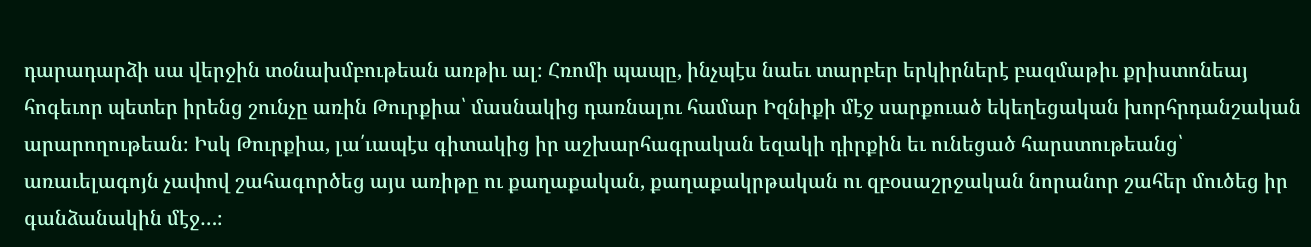դարադարձի սա վերջին տօնախմբութեան առթիւ ալ։ Հռոմի պապը, ինչպէս նաեւ տարբեր երկիրներէ բազմաթիւ քրիստոնեայ հոգեւոր պետեր իրենց շունչը առին Թուրքիա՝ մասնակից դառնալու համար Իզնիքի մէջ սարքուած եկեղեցական խորհրդանշական արարողութեան։ Իսկ Թուրքիա, լա՛ւապէս գիտակից իր աշխարհագրական եզակի դիրքին եւ ունեցած հարստութեանց՝ առաւելագոյն չափով շահագործեց այս առիթը ու քաղաքական, քաղաքակրթական ու զբօսաշրջական նորանոր շահեր մուծեց իր գանձանակին մէջ…։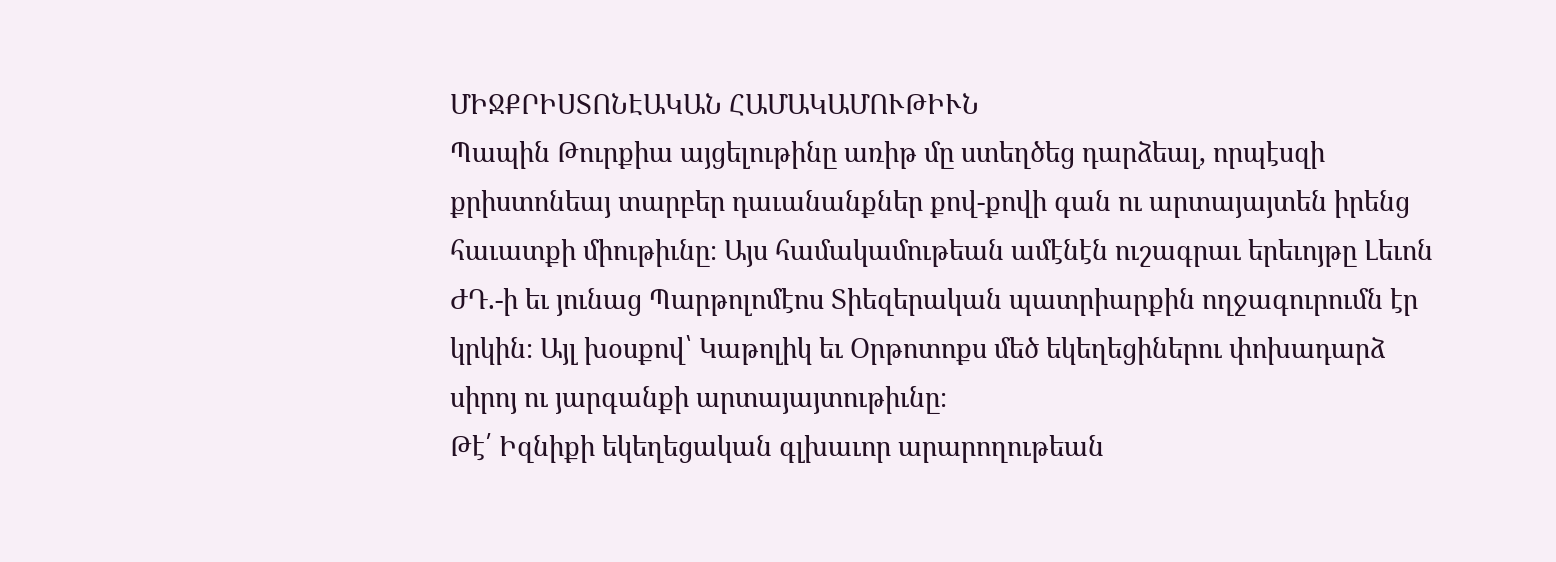ՄԻՋՔՐԻՍՏՈՆԷԱԿԱՆ ՀԱՄԱԿԱՄՈՒԹԻՒՆ
Պապին Թուրքիա այցելութինը առիթ մը ստեղծեց դարձեալ, որպէսզի քրիստոնեայ տարբեր դաւանանքներ քով-քովի գան ու արտայայտեն իրենց հաւատքի միութիւնը։ Այս համակամութեան ամէնէն ուշագրաւ երեւոյթը Լեւոն ԺԴ.-ի եւ յունաց Պարթոլոմէոս Տիեզերական պատրիարքին ողջագուրումն էր կրկին։ Այլ խօսքով՝ Կաթոլիկ եւ Օրթոտոքս մեծ եկեղեցիներու փոխադարձ սիրոյ ու յարգանքի արտայայտութիւնը։
Թէ՛ Իզնիքի եկեղեցական գլխաւոր արարողութեան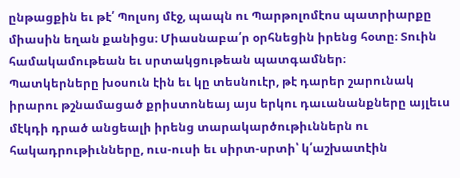ընթացքին եւ թէ՛ Պոլսոյ մէջ, պապն ու Պարթոլոմէոս պատրիարքը միասին եղան քանիցս։ Միասնաբա՛ր օրհնեցին իրենց հօտը։ Տուին համակամութեան եւ սրտակցութեան պատգամներ։
Պատկերները խօսուն էին եւ կը տեսնուէր, թէ դարեր շարունակ իրարու թշնամացած քրիստոնեայ այս երկու դաւանանքները այլեւս մէկդի դրած անցեալի իրենց տարակարծութիւններն ու հակադրութիւնները, ուս-ուսի եւ սիրտ-սրտի՝ կ՛աշխատէին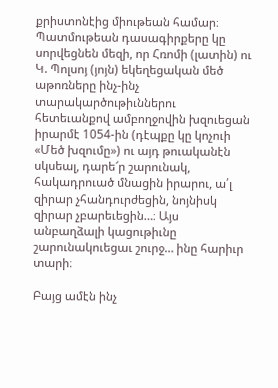քրիստոնէից միութեան համար։
Պատմութեան դասագիրքերը կը սորվեցնեն մեզի, որ Հռոմի (լատին) ու Կ. Պոլսոյ (յոյն) եկեղեցական մեծ աթոռները ինչ-ինչ տարակարծութիւններու հետեւանքով ամբողջովին խզուեցան իրարմէ 1054-ին (դէպքը կը կոչուի «Մեծ խզումը») ու այդ թուականէն սկսեալ, դարե՜ր շարունակ, հակադրուած մնացին իրարու, ա՛լ զիրար չհանդուրժեցին, նոյնիսկ զիրար չբարեւեցին…։ Այս անբաղձալի կացութիւնը շարունակուեցաւ շուրջ… ինը հարիւր տարի։

Բայց ամէն ինչ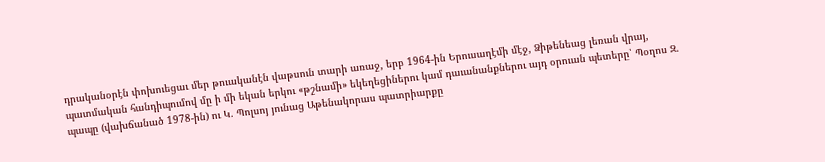դրականօրէն փոխուեցաւ մեր թուականէն վաթսուն տարի առաջ, երբ 1964-ին Երուսաղէմի մէջ, Ձիթենեաց լեռան վրայ, պատմական հանդիպումով մը ի մի եկան երկու «թշնամի» եկեղեցիներու կամ դաւանանքներու այդ օրուան պետերը՝ Պօղոս Զ. պապը (վախճանած 1978-ին) ու Կ. Պոլսոյ յունաց Աթենակորաս պատրիարքը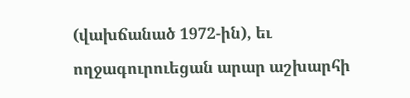(վախճանած 1972-ին), եւ ողջագուրուեցան արար աշխարհի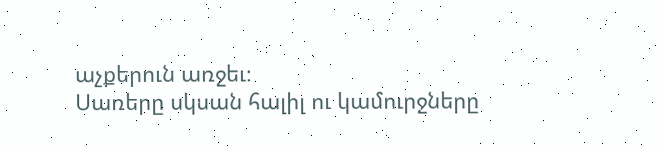աչքերուն առջեւ։
Սառերը սկսան հալիլ ու կամուրջները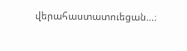վերահաստատուեցան…։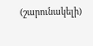(շարունակելի)